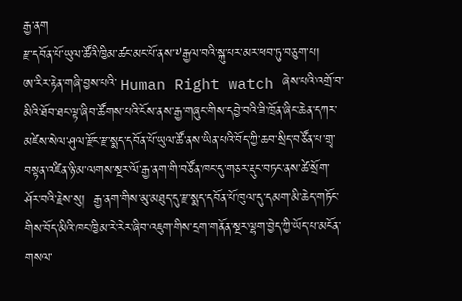རྒྱ་ནག
རྫ་དབོན་པོ་ཡུལ་ཚོའི་ཁྱིམ་ཚང་མང་པོ་ནས་༸རྒྱལ་བའི་སྐུ་པར་མར་ཕབ་ཏུ་བཅུག་པ།
ཨ་རིར་རྟེན་གཞི་བྱས་པའི་ Human Right watch ཞེས་པའི་འགྲོ་བ་མིའི་ཐོབ་ཐང་ལྟ་ཞིབ་ཚོགས་པའི་ངོས་ནས་རྒྱ་གཞུང་གིས་དབྱེ་བའི་ཟི་ཁྲོན་ཞིང་ཆེན་དཀར་མཛེས་སེལ་ཤུལ་རྫོང་རྫ་སྨད་དབོན་པོ་ཡུལ་ཚོ་ནས་ཡིན་པའི་བོད་ཀྱི་ཆབ་སྲིད་བཙོན་པ་གྲྭ་བསྟན་འཛིན་ཉི་མ་ལགས་སྔར་ལོ་རྒྱ་ནག་གི་བཙོན་ཁང་དུ་གཅར་རྡུང་བཏང་ནས་ཚེ་སྲོག་ཤོར་བའི་རྗེས་སུ།  རྒྱ་ནག་གིས་མུ་མཐུད་དུ་རྫ་སྨད་དབོན་པོ་ཁུལ་དུ་དམག་མི་ཆེད་གཏོང་གིས་བོད་མིའི་ཁང་ཁྱིམ་རེ་རེར་ཞིབ་འཇུག་གིས་དྲག་གནོན་སྔར་ལྷག་བྱེད་ཀྱི་ཡོད་པ་མངོན་གསལ་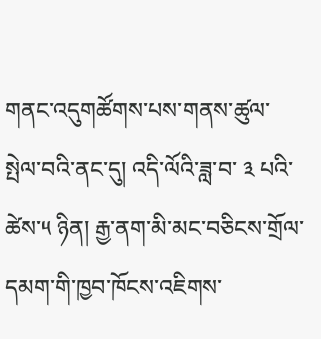གནང་འདུགཚོགས་པས་གནས་ཚུལ་སྤེལ་བའི་ནང་དུ། འདི་ལོའི་ཟླ་བ་ ༣ པའི་ཚེས་༥ ཉིན། རྒྱ་ནག་མི་མང་བཅིངས་གྲོལ་དམག་གི་ཁྱབ་ཁོངས་འཇིགས་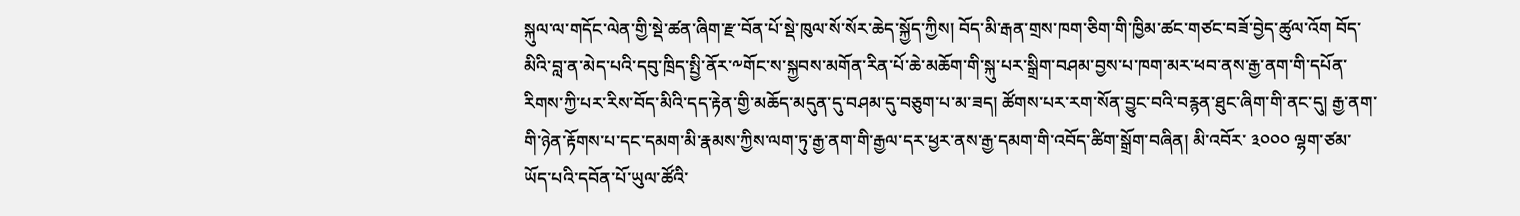སྐུལ་ལ་གདོང་ལེན་གྱི་སྡེ་ཚན་ཞིག་རྫ་བོན་པོ་སྡེ་ཁུལ་སོ་སོར་ཆེད་སྐྱོད་ཀྱིས། བོད་མི་རྒན་གྲས་ཁག་ཅིག་གི་ཁྱིམ་ཚང་གཙང་བཟོ་བྱེད་ཚུལ་འོག བོད་མིའི་བླ་ན་མེད་པའི་དབུ་ཁྲིད་སྤྱི་ནོར་༸གོང་ས་སྐྱབས་མགོན་རིན་པོ་ཆེ་མཆོག་གི་སྐུ་པར་སྒྲིག་བཤམ་བྱས་པ་ཁག་མར་ཕབ་ནས་རྒྱ་ནག་གི་དཔོན་རིགས་ཀྱི་པར་རིས་བོད་མིའི་དད་རྟེན་གྱི་མཆོད་མདུན་དུ་བཤམ་དུ་བཅུག་པ་མ་ཟད། ཚོགས་པར་རག་སོན་བྱུང་བའི་བརྙན་ཐུང་ཞིག་གི་ནང་དུ། རྒྱ་ནག་གི་ཉེན་རྟོགས་པ་དང་དམག་མི་རྣམས་ཀྱིས་ལག་ཏུ་རྒྱ་ནག་གི་རྒྱལ་དར་ཕྱར་ནས་རྒྱ་དམག་གི་འབོད་ཚིག་སྒྲོག་བཞིན། མི་འབོར་ ༣༠༠༠ ལྷག་ཙམ་ཡོད་པའི་དབོན་པོ་ཡུལ་ཚོའི་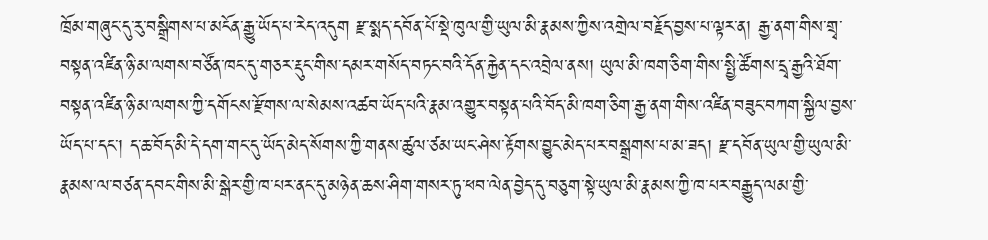ཁྲོམ་གཞུང་དུ་རུ་བསྒྲིགས་པ་མངོན་རྒྱུ་ཡོད་པ་རེད་འདུག རྫ་སྨད་དབོན་པོ་སྡེ་ཁུལ་གྱི་ཡུལ་མི་རྣམས་ཀྱིས་འགྲེལ་བརྗོད་བྱས་པ་ལྟར་ན། རྒྱ་ནག་གིས་གྲྭ་བསྟན་འཛིན་ཉི་མ་ལགས་བཙོན་ཁང་དུ་གཅར་རྡུང་གིས་དམར་གསོད་བཏང་བའི་དོན་རྐྱེན་དང་འབྲེལ་ནས། ཡུལ་མི་ཁག་ཅིག་གིས་སྤྱི་ཚོགས་དྲྭ་རྒྱའི་ཐོག་བསྟན་འཛིན་ཉི་མ་ལགས་ཀྱི་དགོངས་རྫོགས་ལ་སེམས་འཚབ་ཡོད་པའི་རྣམ་འགྱུར་བསྟན་པའི་བོད་མི་ཁག་ཅིག་རྒྱ་ནག་གིས་འཛིན་བཟུང་བཀག་སྐྱིལ་བྱས་ཡོད་པ་དང་། ད་ཆ་བོད་མི་དེ་དག་གང་དུ་ཡོད་མེད་སོགས་ཀྱི་གནས་ཚུལ་ཙམ་ཡང་ཤེས་རྟོགས་བྱུང་མེད་པར་བསྒྲགས་པ་མ་ཟད། རྫ་དབོན་ཡུལ་གྱི་ཡུལ་མི་རྣམས་ལ་བཙན་དབང་གིས་མི་སྒེར་གྱི་ཁ་པར་ནང་དུ་མཉེན་ཆས་ཤིག་གསར་ཏུ་ཕབ་ལེན་བྱེད་དུ་བཅུག་སྟེ་ཡུལ་མི་རྣམས་ཀྱི་ཁ་པར་བརྒྱུད་ལམ་གྱི་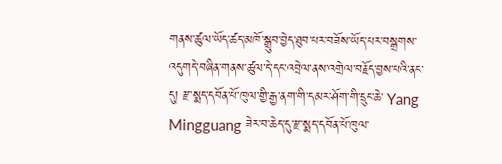གནས་ཚུལ་ཡོད་ཚད་མཁོ་སྒྲུབ་བྱེད་ཐུབ་པར་བཟོས་ཡོད་པར་བསྒྲགས་འདུགདེ་བཞིན་གནས་ཚུལ་དེ་དང་འབྲེལ་ནས་འགྲེལ་བརྗོད་བྱས་པའི་ནང་དུ། རྫ་སྨད་དབོན་པོ་ཁུལ་གྱི་རྒྱ་ནག་གི་དམར་ཤོག་གི་དྲུང་ཆེ་ Yang Mingguang ཟེར་བ་ཆེད་དུ་རྫ་སྨད་དབོན་པོ་ཁུལ་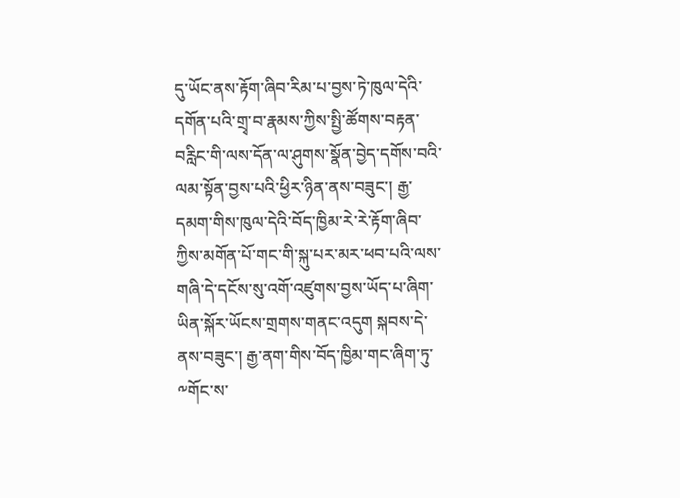དུ་ཡོང་ནས་རྟོག་ཞིབ་རིམ་པ་བྱས་ཏེ་ཁུལ་དེའི་དགོན་པའི་གྲྭ་བ་རྣམས་ཀྱིས་སྤྱི་ཚོགས་བརྟན་བརླིང་གི་ལས་དོན་ལ་ཤུགས་སྣོན་བྱེད་དགོས་བའི་ལམ་སྟོན་བྱས་པའི་ཕྱིར་ཉིན་ནས་བཟུང་། རྒྱ་དམག་གིས་ཁུལ་དེའི་བོད་ཁྱིམ་རེ་རེ་རྟོག་ཞིབ་ཀྱིས་མགོན་པོ་གང་གི་སྐུ་པར་མར་ཕབ་པའི་ལས་གཞི་དེ་དངོས་སུ་འགོ་འཛུགས་བྱས་ཡོད་པ་ཞིག་ཡིན་སྐོར་ཡོངས་གྲགས་གནང་འདུག སྐབས་དེ་ནས་བཟུང་། རྒྱ་ནག་གིས་བོད་ཁྱིམ་གང་ཞིག་ཏུ་༸གོང་ས་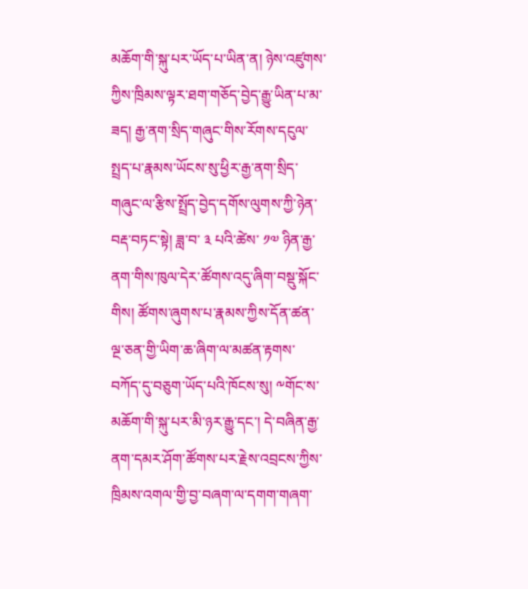མཆོག་གི་སྐུ་པར་ཡོད་པ་ཡིན་ན། ཉེས་འཛུགས་ཀྱིས་ཁྲིམས་ལྟར་ཐག་གཅོད་བྱེད་རྒྱུ་ཡིན་པ་མ་ཟད། རྒྱ་ནག་སྲིད་གཞུང་གིས་རོགས་དངུལ་སྤྲད་པ་རྣམས་ཡོངས་སུ་ཕྱིར་རྒྱ་ནག་སྲིད་གཞུང་ལ་རྩིས་སྤྲོད་བྱེད་དགོས་ལུགས་ཀྱི་ཉེན་བརྡ་བཏང་སྟེ། ཟླ་བ་ ༣ པའི་ཚེས་ ༡༧ ཉིན་རྒྱ་ནག་གིས་ཁུལ་དེར་ཚོགས་འདུ་ཞིག་བསྡུ་སྐོང་གིས། ཚོགས་ཞུགས་པ་རྣམས་ཀྱིས་དོན་ཚན་ལྔ་ཅན་གྱི་ཡིག་ཆ་ཞིག་ལ་མཚན་རྟགས་བཀོད་དུ་བཅུག་ཡོད་པའི་ཁོངས་སུ། ༸གོང་ས་མཆོག་གི་སྐུ་པར་མི་ཉར་རྒྱུ་དང་། དེ་བཞིན་རྒྱ་ནག་དམར་ཤོག་ཚོགས་པར་རྗེས་འབྲངས་ཀྱིས་ཁྲིམས་འགལ་གྱི་བྱ་བཞག་ལ་དགག་གཞག་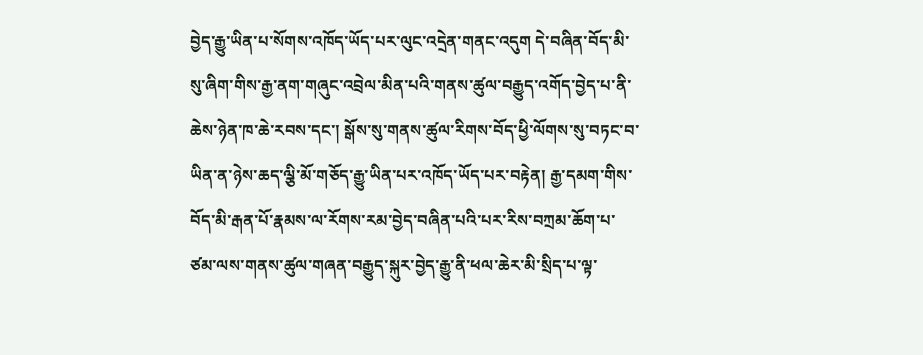བྱེད་རྒྱུ་ཡིན་པ་སོགས་འཁོད་ཡོད་པར་ལུང་འདྲེན་གནང་འདུག དེ་བཞིན་བོད་མི་སུ་ཞིག་གིས་རྒྱ་ནག་གཞུང་འབྲེལ་མིན་པའི་གནས་ཚུལ་བརྒྱུད་འགོད་བྱེད་པ་ནི་ཆེས་ཉེན་ཁ་ཆེ་རབས་དང་། སྒོས་སུ་གནས་ཚུལ་རིགས་བོད་ཕྱི་ལོགས་སུ་བཏང་བ་ཡིན་ན་ཉེས་ཆད་ལྕི་མོ་གཅོད་རྒྱུ་ཡིན་པར་འཁོད་ཡོད་པར་བརྟེན། རྒྱ་དམག་གིས་བོད་མི་རྒན་པོ་རྣམས་ལ་རོགས་རམ་བྱེད་བཞིན་པའི་པར་རིས་བཀྲམ་ཆོག་པ་ཙམ་ལས་གནས་ཚུལ་གཞན་བརྒྱུད་སྐུར་བྱེད་རྒྱུ་ནི་ཕལ་ཆེར་མི་སྲིད་པ་ལྟ་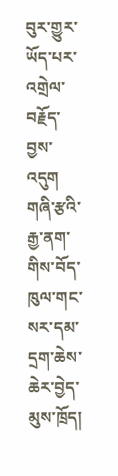བུར་གྱུར་ཡོད་པར་འགྲེལ་བརྗོད་བྱས་འདུག གཞི་རྩའི་རྒྱ་ནག་གིས་བོད་ཁུལ་གང་སར་དམ་དྲག་ཆེས་ཆེར་བྱེད་མུས་ཁྲོད།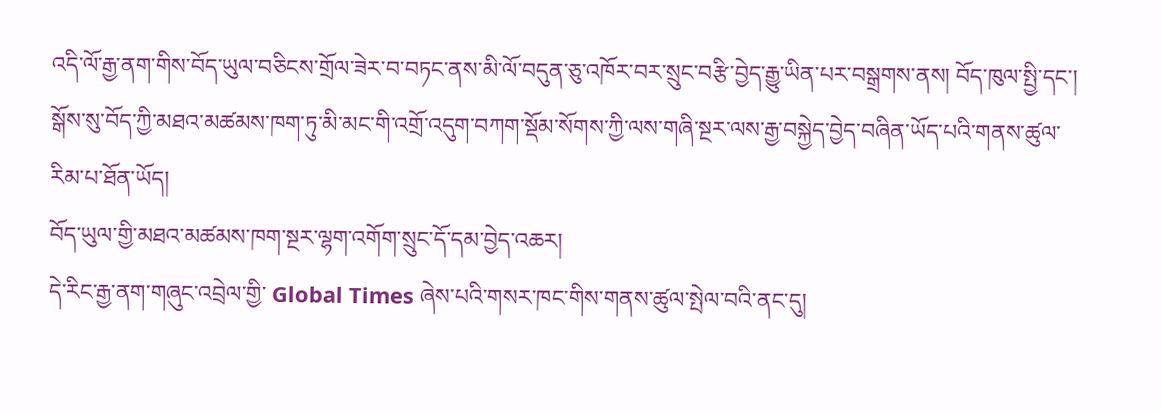འདི་ལོ་རྒྱ་ནག་གིས་བོད་ཡུལ་བཅིངས་གྲོལ་ཟེར་བ་བཏང་ནས་མི་ལོ་བདུན་ཅུ་འཁོར་བར་སྲུང་བརྩི་བྱེད་རྒྱུ་ཡིན་པར་བསྒྲགས་ནས། བོད་ཁུལ་སྤྱི་དང་། སྒོས་སུ་བོད་ཀྱི་མཐའ་མཚམས་ཁག་ཏུ་མི་མང་གི་འགྲོ་འདུག་བཀག་སྡོམ་སོགས་ཀྱི་ལས་གཞི་སྔར་ལས་རྒྱ་བསྐྱེད་བྱེད་བཞིན་ཡོད་པའི་གནས་ཚུལ་རིམ་པ་ཐོན་ཡོད།
བོད་ཡུལ་གྱི་མཐའ་མཚམས་ཁག་སྔར་ལྷག་འགོག་སྲུང་དོ་དམ་བྱེད་འཆར།
དེ་རིང་རྒྱ་ནག་གཞུང་འབྲེལ་གྱི་ Global Times ཞེས་པའི་གསར་ཁང་གིས་གནས་ཚུལ་སྤེལ་བའི་ནང་དུ།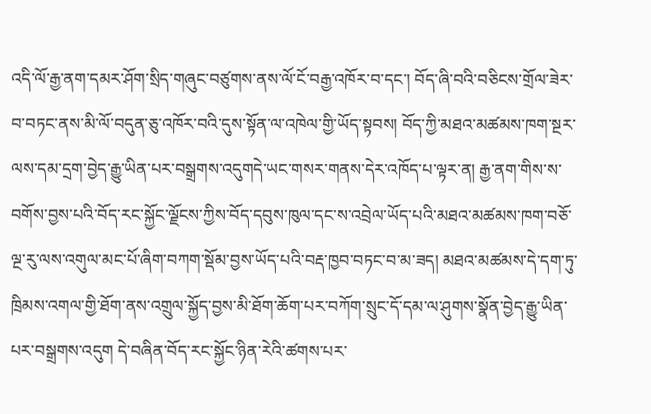འདི་ལོ་རྒྱ་ནག་དམར་ཤོག་སྲིད་གཞུང་བཙུགས་ནས་ལོ་ངོ་བརྒྱ་འཁོར་བ་དང་། བོད་ཞི་བའི་བཅིངས་གྲོལ་ཟེར་བ་བཏང་ནས་མི་ལོ་བདུན་ཅུ་འཁོར་བའི་དུས་སྟོན་ལ་འཁེལ་གྱི་ཡོད་སྟབས། བོད་ཀྱི་མཐའ་མཚམས་ཁག་སྔར་ལས་དམ་དྲག་བྱེད་རྒྱུ་ཡིན་པར་བསྒྲགས་འདུགདེ་ཡང་གསར་གནས་དེར་འཁོད་པ་ལྟར་ན། རྒྱ་ནག་གིས་ས་བགོས་བྱས་པའི་བོད་རང་སྐྱོང་ལྗོངས་ཀྱིས་བོད་དབུས་ཁུལ་དང་ས་འབྲེལ་ཡོད་པའི་མཐའ་མཚམས་ཁག་བཅོ་ལྔ་རུ་ལས་འགུལ་མང་པོ་ཞིག་བཀག་སྡོམ་བྱས་ཡོད་པའི་བརྡ་ཁྱབ་བཏང་བ་མ་ཟད། མཐའ་མཚམས་དེ་དག་ཏུ་ཁྲིམས་འགལ་གྱི་ཐོག་ནས་འགྲུལ་སྐྱོད་བྱས་མི་ཐོག་ཆོག་པར་བཀོག་སྲུང་དོ་དམ་ལ་ཤུགས་སྣོན་བྱེད་རྒྱུ་ཡིན་པར་བསྒྲགས་འདུག དེ་བཞིན་བོད་རང་སྐྱོང་ཉིན་རེའི་ཚགས་པར་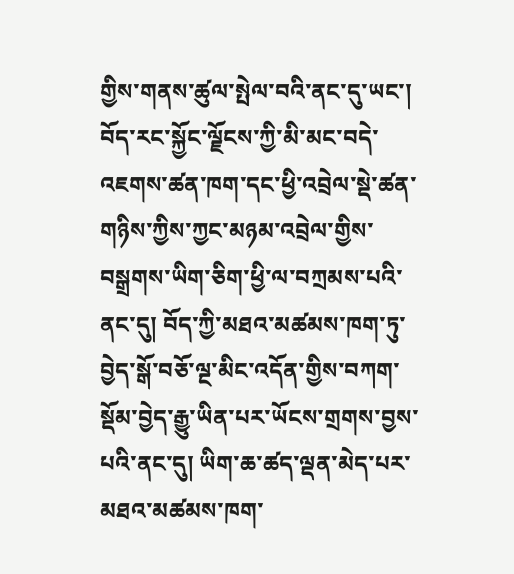གྱིས་གནས་ཚུལ་སྤེལ་བའི་ནང་དུ་ཡང་། བོད་རང་སྐྱོང་ལྗོངས་ཀྱི་མི་མང་བདེ་འཇགས་ཚན་ཁག་དང་ཕྱི་འབྲེལ་སྡེ་ཚན་གཉིས་ཀྱིས་ཀྱང་མཉམ་འབྲེལ་གྱིས་བསྒྲགས་ཡིག་ཅིག་ཕྱི་ལ་བཀྲམས་པའི་ནང་དུ། བོད་ཀྱི་མཐའ་མཚམས་ཁག་ཏུ་བྱེད་སྒོ་བཅོ་ལྔ་མིང་འདོན་གྱིས་བཀག་སྡོམ་བྱེད་རྒྱུ་ཡིན་པར་ཡོངས་གྲགས་བྱས་པའི་ནང་དུ། ཡིག་ཆ་ཚད་ལྡན་མེད་པར་མཐའ་མཚམས་ཁག་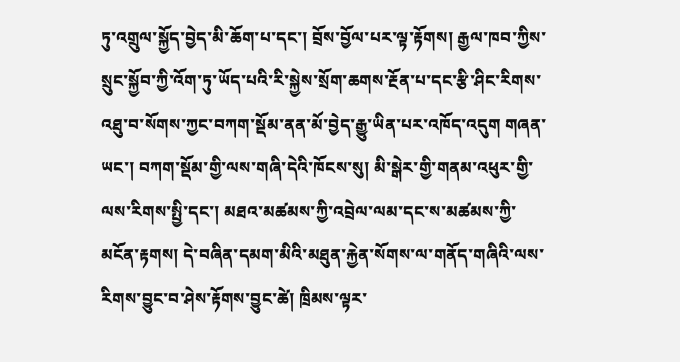ཏུ་འགྲུལ་སྐྱོད་བྱེད་མི་ཆོག་པ་དང་། བྲོས་བྱོལ་པར་ལྟ་རྟོགས། རྒྱལ་ཁབ་ཀྱིས་སྲུང་སྐྱོབ་ཀྱི་འོག་ཏུ་ཡོད་པའི་རི་སྐྱེས་སྲོག་ཆགས་རྔོན་པ་དང་རྩི་ཤིང་རིགས་འཐུ་བ་སོགས་ཀྱང་བཀག་སྡོམ་ནན་མོ་བྱེད་རྒྱུ་ཡིན་པར་འཁོད་འདུག གཞན་ཡང་། བཀག་སྡོམ་གྱི་ལས་གཞི་དེའི་ཁོངས་སུ། མི་སྒེར་གྱི་གནམ་འཕུར་གྱི་ལས་རིགས་སྤྱི་དང་། མཐའ་མཚམས་ཀྱི་འབྲེལ་ལམ་དང་ས་མཚམས་ཀྱི་མངོན་རྟགས། དེ་བཞིན་དམག་མིའི་མཐུན་རྐྱེན་སོགས་ལ་གནོད་གཞིའི་ལས་རིགས་བྱུང་བ་ཤེས་རྟོགས་བྱུང་ཚེ། ཁྲིམས་ལྟར་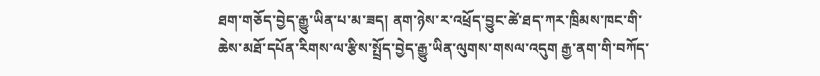ཐག་གཅོད་བྱེད་རྒྱུ་ཡིན་པ་མ་ཟད། ནག་ཉེས་ར་འཕྲོད་བྱུང་ཚེ་ཐད་ཀར་ཁྲིམས་ཁང་གི་ཆེས་མཐོ་དཔོན་རིགས་ལ་རྩིས་སྤྲོད་བྱེད་རྒྱུ་ཡིན་ལུགས་གསལ་འདུག རྒྱ་ནག་གི་བཀོད་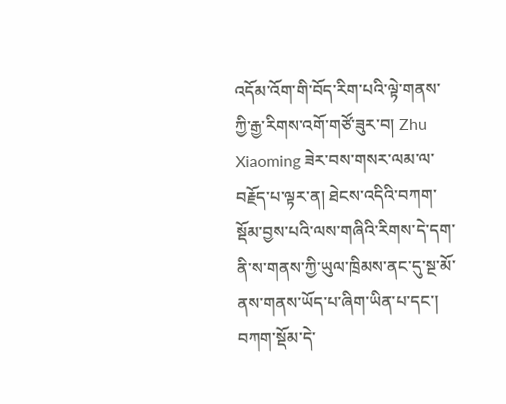འདོམ་འོག་གི་བོད་རིག་པའི་ལྟེ་གནས་ཀྱི་རྒྱ་རིགས་འགོ་གཙོ་ཟུར་བ། Zhu Xiaoming ཟེར་བས་གསར་ལམ་ལ་བརྗོད་པ་ལྟར་ན། ཐེངས་འདིའི་བཀག་སྡོམ་བྱས་པའི་ལས་གཞིའི་རིགས་དེ་དག་ནི་ས་གནས་ཀྱི་ཡུལ་ཁྲིམས་ནང་དུ་སྔ་མོ་ནས་གནས་ཡོད་པ་ཞིག་ཡིན་པ་དང་། བཀག་སྡོམ་དེ་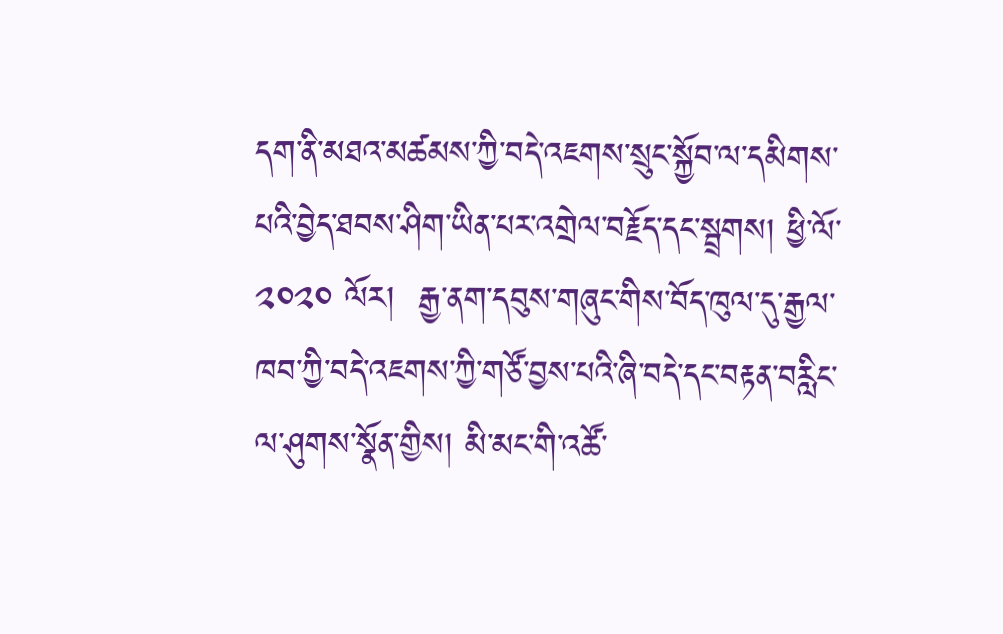དག་ནི་མཐའ་མཚམས་ཀྱི་བདེ་འཇགས་སྲུང་སྐྱོབ་ལ་དམིགས་པའི་བྱེད་ཐབས་ཤིག་ཡིན་པར་འགྲེལ་བརྗོད་དང་སྦྲགས། ཕྱི་ལོ་ ༢༠༢༠ ལོར།  རྒྱ་ནག་དབུས་གཞུང་གིས་བོད་ཁུལ་དུ་རྒྱལ་ཁབ་ཀྱི་བདེ་འཇགས་ཀྱི་གཙོ་བྱས་པའི་ཞི་བདེ་དང་བརྟན་བརླིང་ལ་ཤུགས་སྣོན་གྱིས། མི་མང་གི་འཚོ་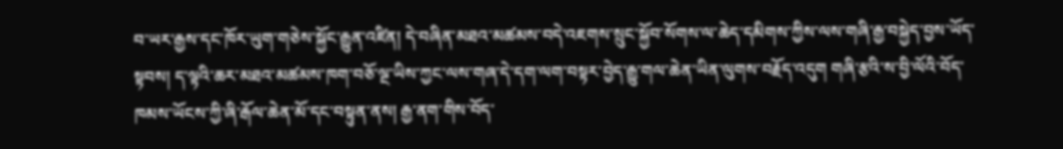བ་ཡར་རྒྱས་དང་ཁོར་ཡུག་གཅེས་སྐྱོང་རྒྱུན་འཛིན། དེ་བཞིན་མཐའ་མཚམས་བདེ་འཇགས་སྲུང་སྐྱོབ་སོགས་ལ་ཆེད་དམིགས་ཀྱིས་ལས་གཞི་རྒྱ་བསྐྱེད་བྱས་ཡོད་སྟབས། ད་ལྟའི་ཆར་མཐའ་མཚམས་ཁག་བཅོ་ལྔ་ཡིས་ཀྱང་ལས་གཞ་དེ་དག་ལག་བསྟར་བྱེད་རྒྱུ་གལ་ཆེན་ཡིན་ལུགས་བརྗོད་འདུག གཞི་རྩའི་ས་བྱི་ལོའི་བོད་ཁམས་ཡོངས་ཀྱི་ཞི་རྒོལ་ཆེན་མོ་དང་བསྟུན་ནས། རྒྱ་ནག་གིས་བོད་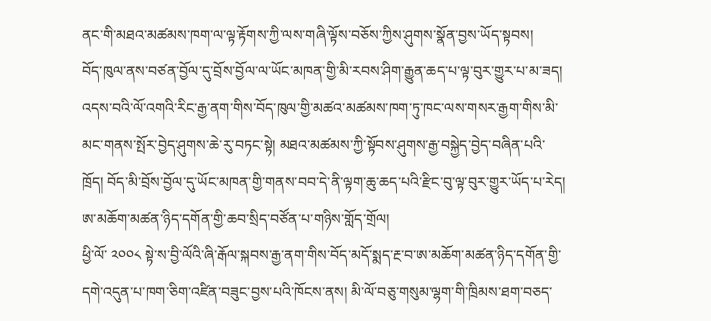ནང་གི་མཐའ་མཚམས་ཁག་ལ་ལྟ་རྟོགས་ཀྱི་ལས་གཞི་ལྟོས་བཅོས་ཀྱིས་ཤུགས་སྣོན་བྱས་ཡོད་སྟབས།   བོད་ཁུལ་ནས་བཙན་བྱོལ་དུ་བྲོས་བྱོལ་ལ་ཡོང་མཁན་གྱི་མི་རབས་ཤིག་རྒྱུན་ཆད་པ་ལྟ་བུར་གྱུར་པ་མ་ཟད། འདས་བའི་ལོ་འགའི་རིང་རྒྱ་ནག་གིས་བོད་ཁུལ་གྱི་མཚའ་མཚམས་ཁག་ཏུ་ཁང་ལས་གསར་རྒྱག་གིས་མི་མང་གནས་སྤོར་བྱེད་ཤུགས་ཆེ་རུ་བཏང་སྟེ། མཐའ་མཚམས་ཀྱི་སྟོབས་ཤུགས་རྒྱ་བསྐྱེད་བྱེད་བཞིན་པའི་ཁྲོད། བོད་མི་བྲོས་བྱོལ་དུ་ཡོང་མཁན་གྱི་གནས་བབ་དེ་ནི་ལྟག་ཆུ་ཆད་པའི་རྫིང་བུ་ལྟ་བུར་གྱུར་ཡོད་པ་རེད།
ཨ་མཆོག་མཚན་ཉིད་དགོན་གྱི་ཆབ་སྲིད་བཙོན་པ་གཉིས་གློད་གྲོལ།
ཕྱི་ལོ་ ༢༠༠༨ སྟེ་ས་བྱི་ལོའི་ཞི་རྒོལ་སྐབས་རྒྱ་ནག་གིས་བོད་མདོ་སྨད་རྔ་བ་ཨ་མཆོག་མཚན་ཉིད་དགོན་གྱི་དགེ་འདུན་པ་ཁག་ཅིག་འཛིན་བཟུང་བྱས་པའི་ཁོངས་ནས། མི་ལོ་བཅུ་གསུམ་ལྷག་གི་ཁྲིམས་ཐག་བཅད་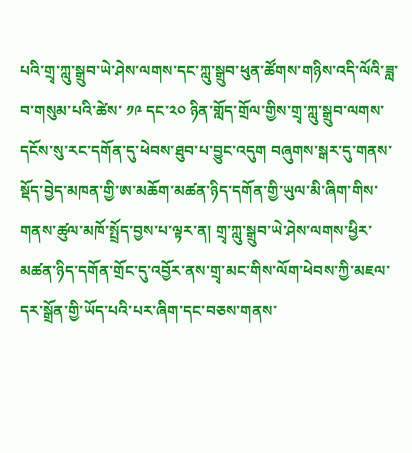པའི་གྲྭ་ཀླུ་སྒྲུབ་ཡེ་ཤེས་ལགས་དང་ཀླུ་སྒྲུབ་ཕུན་ཚོགས་གཉིས་འདི་ལོའི་ཟླ་བ་གསུམ་པའི་ཚེས་ ༡༩ དང་༢༠ ཉིན་གློད་གྲོལ་གྱིས་གྲྭ་ཀླུ་སྒྲུབ་ལགས་དངོས་སུ་རང་དགོན་དུ་ཕེབས་ཐུབ་པ་བྱུང་འདུག བཞུགས་སྒར་དུ་གནས་སྡོད་བྱེད་མཁན་གྱི་ཨ་མཆོག་མཚན་ཉིད་དགོན་གྱི་ཡུལ་མི་ཞིག་གིས་གནས་ཚུལ་མཁོ་སྤྲོད་བྱས་པ་ལྟར་ན། གྲྭ་ཀླུ་སྒྲུབ་ཡེ་ཤེས་ལགས་ཕྱིར་མཚན་ཉིད་དགོན་གྲོང་དུ་འབྱོར་ནས་གྲྭ་མང་གིས་ལོག་ཕེབས་ཀྱི་མཇལ་དར་སྒྲོན་གྱི་ཡོད་པའི་པར་ཞིག་དང་བཅས་གནས་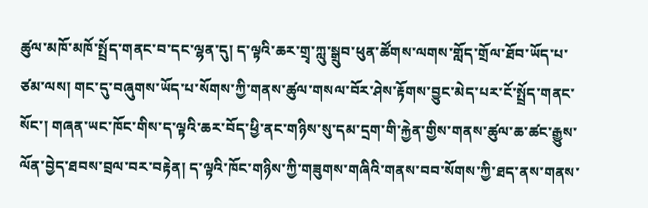ཚུལ་མཁོ་མཁོ་སྤྲོད་གནང་བ་དང་ལྷན་དུ། ད་ལྟའི་ཆར་གྲྭ་ཀླུ་སྒྲུབ་ཕུན་ཚོགས་ལགས་གློད་གྲོལ་ཐོབ་ཡོད་པ་ཙམ་ལས། གང་དུ་བཞུགས་ཡོད་པ་སོགས་ཀྱི་གནས་ཚུལ་གསལ་བོར་ཤེས་རྟོགས་བྱུང་མེད་པར་ངོ་སྤྲོད་གནང་སོང་། གཞན་ཡང་ཁོང་གིས་ད་ལྟའི་ཆར་བོད་ཕྱི་ནང་གཉིས་སུ་དམ་དྲག་གི་རྐྱེན་གྱིས་གནས་ཚུལ་ཆ་ཚང་རྒྱུས་ལོན་བྱེད་ཐབས་བྲལ་བར་བརྟེན། ད་ལྟའི་ཁོང་གཉིས་ཀྱི་གཟུགས་གཞིའི་གནས་བབ་སོགས་ཀྱི་ཐད་ནས་གནས་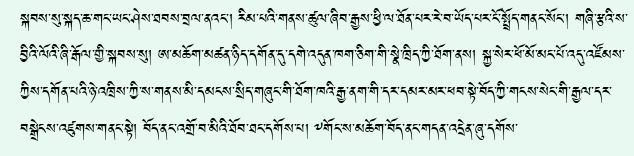སྐབས་སུ་སྐད་ཆ་གང་ཡང་ཤེས་ཐབས་བྲལ་ནའང་། རིམ་པའི་གནས་ཚུལ་ཞིབ་རྒྱས་ཕྱི་ལ་ཐོན་པར་རེ་བ་ཡོད་པར་ངོ་སྤྲོད་གནང་སོང་། གཞི་རྩའི་ས་བྱིའི་ལོའི་ཞི་རྒོལ་གྱི་སྐབས་སུ། ཨ་མཆོག་མཚན་ཉིད་དགོན་དུ་དགེ་འདུན་ཁག་ཅིག་གི་སྣེ་ཁྲིད་ཀྱི་ཐོག་ནས། སྐྱ་སེར་ཕོ་མོ་མང་པོ་འདུ་འཛོམས་ཀྱིས་དགོན་པའི་ཉེ་འཁྲིས་ཀྱི་ས་གནས་མི་དམངས་སྲིད་གཞུང་གི་ཐོག་ཁའི་རྒྱ་ནག་གི་དར་དམར་མར་ཕབ་སྟེ་བོད་ཀྱི་གངས་སེང་གི་རྒྱལ་དར་བསྒྲེངས་འཛུགས་གནང་སྟེ། བོད་ནང་འགྲོ་བ་མིའི་ཐོབ་ཐང་དགོས་པ། ༸གོང་ས་མཆོག་བོད་ནང་གདན་འདྲེན་ཞུ་དགོས་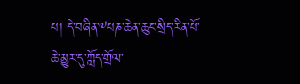པ། དེ་བཞིན་༸པཎ་ཆེན་ཆུང་སྲིད་རིན་པོ་ཆེ་མྱུར་དུ་ཀློད་གྲོལ་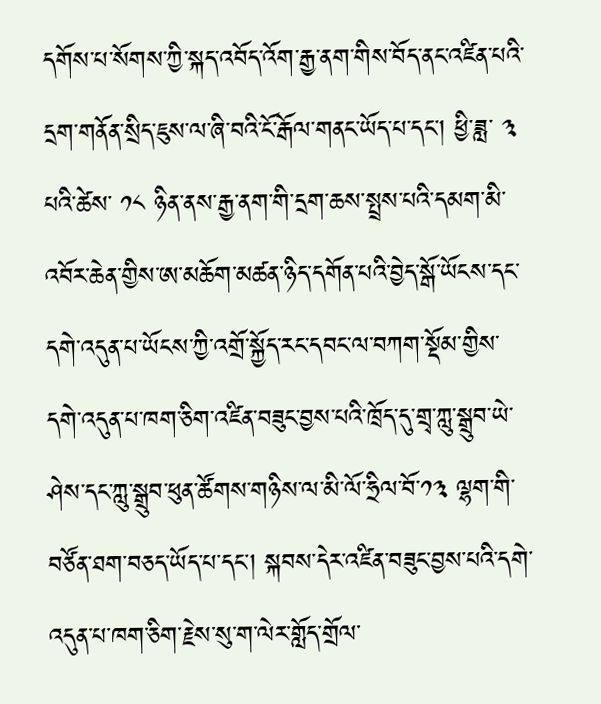དགོས་པ་སོགས་ཀྱི་སྐད་འབོད་འོག་རྒྱ་ནག་གིས་བོད་ནང་འཛིན་པའི་དྲག་གནོན་སྲིད་ཇུས་ལ་ཞི་བའི་ངོ་རྒོལ་གནང་ཡོད་པ་དང་། ཕྱི་ཟླ་ ༣ པའི་ཚེས་ ༡༨ ཉིན་ནས་རྒྱ་ནག་གི་དྲག་ཆས་སྤྲས་པའི་དམག་མི་འབོར་ཆེན་གྱིས་ཨ་མཆོག་མཚན་ཉིད་དགོན་པའི་བྱེད་སྒོ་ཡོངས་དང་དགེ་འདུན་པ་ཡོངས་ཀྱི་འགྲོ་སྐྱོད་རང་དབང་ལ་བཀག་སྡོམ་གྱིས་དགེ་འདུན་པ་ཁག་ཅིག་འཛིན་བཟུང་བྱས་པའི་ཁྲོད་དུ་གྲྭ་ཀླུ་སྒྲུབ་ཡེ་ཤེས་དང་ཀླུ་སྒྲུབ་ཕུན་ཚོགས་གཉིས་ལ་མི་ལོ་ཧྲིལ་བོ་༡༣ ལྷག་གི་བཙོན་ཐག་བཅད་ཡོད་པ་དང་། སྐབས་དེར་འཛིན་བཟུང་བྱས་པའི་དགེ་འདུན་པ་ཁག་ཅིག་རྗེས་སུ་ག་ལེར་གློད་གྲོལ་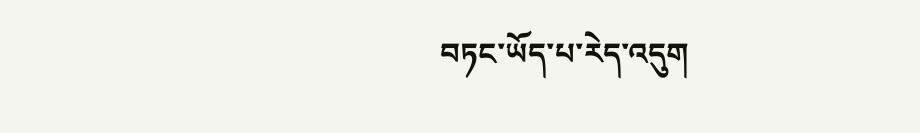བཏང་ཡོད་པ་རེད་འདུག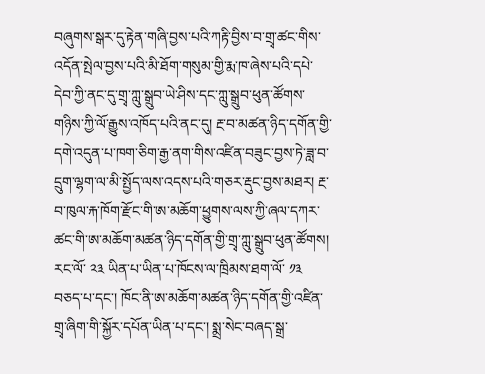བཞུགས་སྒར་དུ་རྟེན་གཞི་བྱས་པའི་ཀརྟི་བྱིས་བ་གྲྭ་ཚང་གིས་འདོན་སྤེལ་བྱས་པའི་མི་ཐོག་གསུམ་གྱི་རྨ་ཁ་ཞེས་པའི་དཔེ་དེབ་ཀྱི་ནང་དུ་གྲྭ་ཀླུ་སྒྲུབ་ཡེ་ཤིས་དང་ཀླུ་སྒྲུབ་ཕུན་ཚོགས་གཉིས་ཀྱི་ལོ་རྒྱུས་འཁོད་པའི་ནང་དུ། རྔ་བ་མཚན་ཉིད་དགོན་གྱི་དགེ་འདུན་པ་ཁག་ཅིག་རྒྱ་ནག་གིས་འཛིན་བཟུང་བྱས་ཏེ་ཟླ་བ་དྲུག་ལྷག་ལ་མི་སྤྱོད་ལས་འདས་པའི་གཅར་རྡུང་བྱས་མཐར། རྔ་བ་ཁུལ་རྐ་ཁོག་རྫོང་གི་ཨ་མཆོག་ཕྱུགས་ལས་ཀྱི་ཞལ་དཀར་ཚང་གི་ཨ་མཆོག་མཚན་ཉིད་དགོན་གྱི་གྲྭ་ཀླུ་སྒྲུབ་ཕུན་ཚོགས། རང་ལོ་ ༢༣ ཡིན་པ་ཡིན་པ་ཁོངས་ལ་ཁྲིམས་ཐག་ལོ་ ༡༣ བཅད་པ་དང་། ཁོང་ནི་ཨ་མཆོག་མཚན་ཉིད་དགོན་གྱི་འཛིན་གྲྭ་ཞིག་གི་སྐྱོར་དཔོན་ཡིན་པ་དང་། སྨྲ་སེང་བཞད་སྒྲ་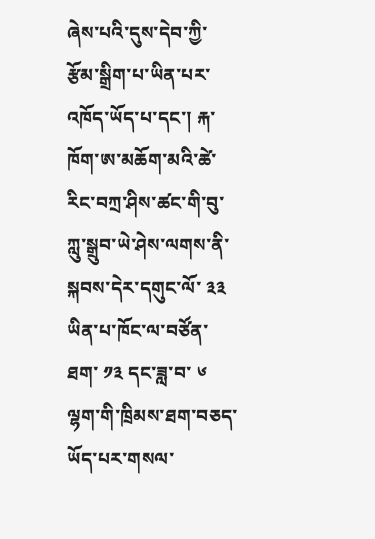ཞེས་པའི་དུས་དེབ་ཀྱི་རྩོམ་སྒྲིག་པ་ཡིན་པར་འཁོད་ཡོད་པ་དང་། རྐ་ཁོག་ཨ་མཆོག་མའི་ཚེ་རིང་བཀྲ་ཤིས་ཚང་གི་བུ་ཀླུ་སྒྲུབ་ཡེ་ཤེས་ལགས་ནི་སྐབས་དེར་དགུང་ལོ་ ༣༣ ཡིན་པ་ཁོང་ལ་བཙོན་ཐག་ ༡༣ དང་ཟླ་བ་ ༦ ལྷག་གི་ཁྲིམས་ཐག་བཅད་ཡོད་པར་གསལ་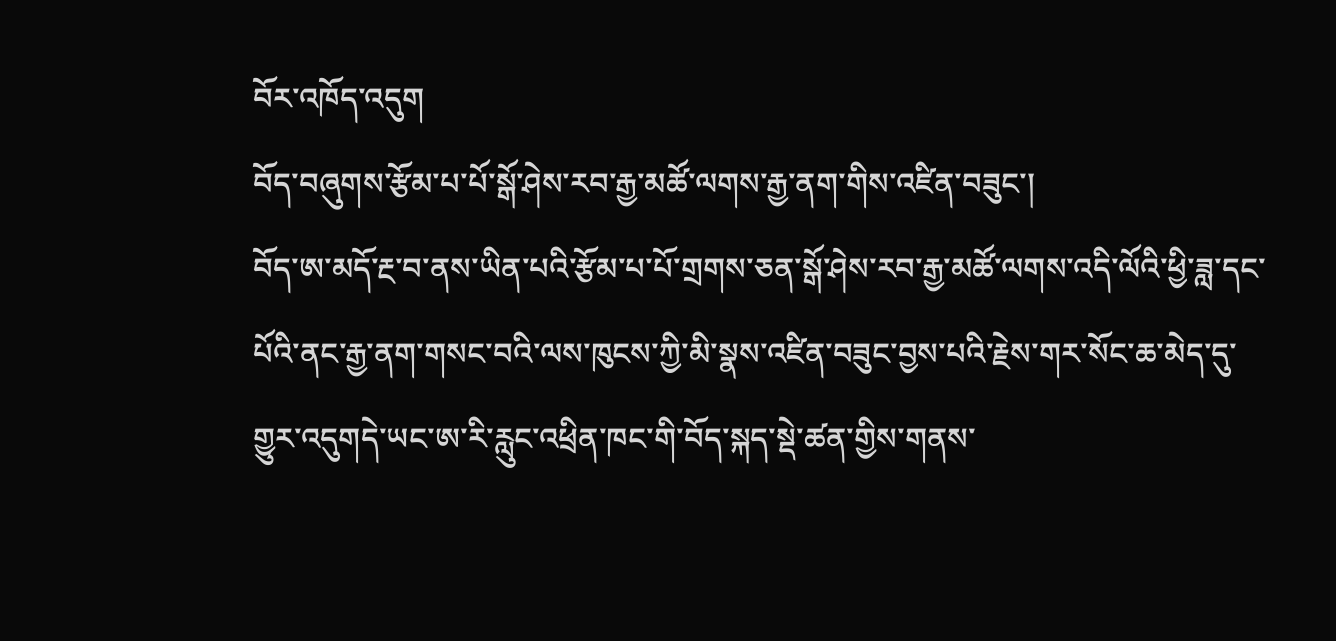བོར་འཁོད་འདུག
བོད་བཞུགས་རྩོམ་པ་པོ་སྒོ་ཤེས་རབ་རྒྱ་མཚོ་ལགས་རྒྱ་ནག་གིས་འཛིན་བཟུང་།
བོད་ཨ་མདོ་རྔ་བ་ནས་ཡིན་པའི་རྩོམ་པ་པོ་གྲགས་ཅན་སྒོ་ཤེས་རབ་རྒྱ་མཚོ་ལགས་འདི་ལོའི་ཕྱི་ཟླ་དང་པོའི་ནང་རྒྱ་ནག་གསང་བའི་ལས་ཁུངས་ཀྱི་མི་སྣས་འཛིན་བཟུང་བྱས་པའི་རྗེས་གར་སོང་ཆ་མེད་དུ་གྱུར་འདུགདེ་ཡང་ཨ་རི་རླུང་འཕྲིན་ཁང་གི་བོད་སྐད་སྡེ་ཚན་གྱིས་གནས་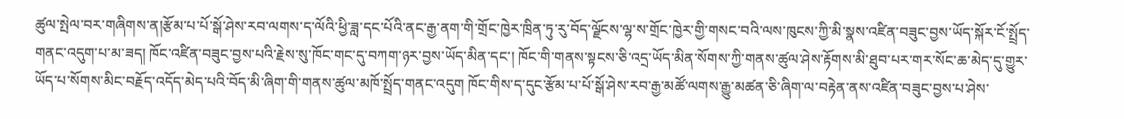ཚུལ་སྤེལ་བར་གཞིགས་ན།རྩོམ་པ་པོ་སྒོ་ཤེས་རབ་ལགས་ད་ལོའི་ཕྱི་ཟླ་དང་པོའི་ནང་རྒྱ་ནག་གི་གྲོང་ཁྱེར་ཁྲིན་ཏུ་རུ་བོད་ལྗོངས་ལྷ་ས་གྲོང་ཁྱེར་གྱི་གསང་བའི་ལས་ཁུངས་ཀྱི་མི་སྣས་འཛིན་བཟུང་བྱས་ཡོད་སྐོར་ངོ་སྤྲོད་གནང་འདུག་པ་མ་ཟད། ཁོང་འཛིན་བཟུང་བྱས་པའི་རྗེས་སུ་ཁོང་གང་དུ་བཀག་ཉར་བྱས་ཡོད་མིན་དང་། ཁོང་གི་གནས་སྟངས་ཅི་འདྲ་ཡོད་མིན་སོགས་ཀྱི་གནས་ཚུལ་ཤེས་རྟོགས་མི་ཐུབ་པར་གར་སོང་ཆ་མེད་དུ་གྱུར་ཡོད་པ་སོགས་མིང་བརྗོད་འདོད་མེད་པའི་བོད་མི་ཞིག་གི་གནས་ཚུལ་མཁོ་སྤྲོད་གནང་འདུག ཁོང་གིས་ད་དུང་རྩོམ་པ་པོ་སྒོ་ཤེས་རབ་རྒྱ་མཚོ་ལགས་རྒྱུ་མཚན་ཅི་ཞིག་ལ་བརྟེན་ནས་འཛིན་བཟུང་བྱས་པ་ཤེས་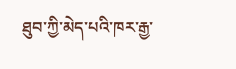ཐུབ་ཀྱི་མེད་པའི་ཁར་རྒྱ་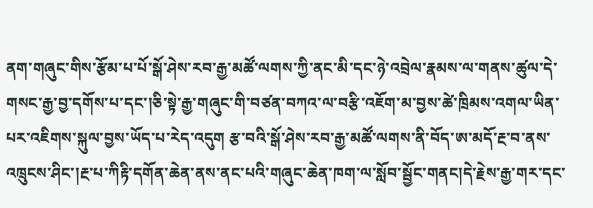ནག་གཞུང་གིས་རྩོམ་པ་པོ་སྒོ་ཤེས་རབ་རྒྱ་མཚོ་ལགས་ཀྱི་ནང་མི་དང་ཉེ་འབྲེལ་རྣམས་ལ་གནས་ཚུལ་དེ་གསང་རྒྱ་བྱ་དགོས་པ་དང་།ཅི་སྟེ་རྒྱ་གཞུང་གི་བཙན་བཀའ་ལ་བརྩི་འཇོག་མ་བྱས་ཚེ་ཁྲིམས་འགལ་ཡིན་པར་འཇིགས་སྐུལ་བྱས་ཡོད་པ་རེད་འདུག རྩ་བའི་སྒོ་ཤེས་རབ་རྒྱ་མཚོ་ལགས་ནི་བོད་ཨ་མདོ་རྔ་བ་ནས་འཁྲུངས་ཤིང་།རྔ་པ་ཀིརྟི་དགོན་ཆེན་ནས་ནང་པའི་གཞུང་ཆེན་ཁག་ལ་སློབ་སྦྱོང་གནང།དེ་རྗེས་རྒྱ་གར་དང་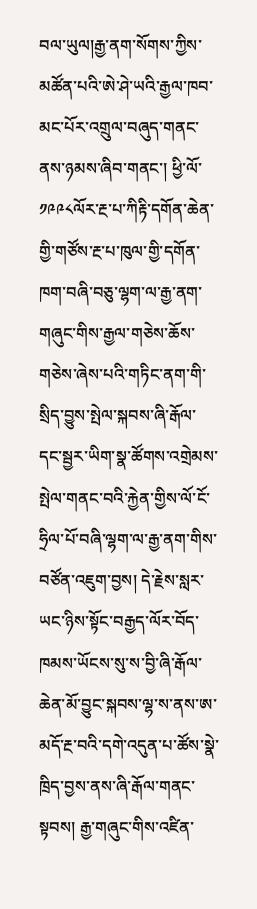བལ་ཡུལ།རྒྱ་ནག་སོགས་ཀྱིས་མཚོན་པའི་ཨེ་ཤེ་ཡའི་རྒྱལ་ཁབ་མང་པོར་འགྲུལ་བཞུད་གནང་ནས་ཉམས་ཞིབ་གནང་། ཕྱི་ལོ་༡༩༩༨ལོར་རྔ་པ་ཀིརྟི་དགོན་ཆེན་གྱི་གཙོས་རྔ་པ་ཁུལ་གྱི་དགོན་ཁག་བཞི་བཅུ་ལྷག་ལ་རྒྱ་ནག་གཞུང་གིས་རྒྱལ་གཅེས་ཆོས་གཅེས་ཞེས་པའི་གཏིང་ནག་གི་སྲིད་བྱུས་སྤེལ་སྐབས་ཞི་རྒོལ་དང་སྦྱར་ཡིག་སྣ་ཚོགས་འགྲེམས་སྤེལ་གནང་བའི་རྐྱེན་གྱིས་ལོ་ངོ་ཧྲིལ་པོ་བཞི་ལྷག་ལ་རྒྱ་ནག་གིས་བཙོན་འཇུག་བྱས། དེ་རྗེས་སླར་ཡང་ཉིས་སྟོང་བརྒྱད་ལོར་བོད་ཁམས་ཡོངས་སུ་ས་བྱི་ཞི་རྒོལ་ཆེན་མོ་བྱུང་སྐབས་ལྷ་ས་ནས་ཨ་མདོ་རྔ་བའི་དགེ་འདུན་པ་ཚོས་སྣེ་ཁྲིད་བྱས་ནས་ཞི་རྒོལ་གནང་སྟབས། རྒྱ་གཞུང་གིས་འཛིན་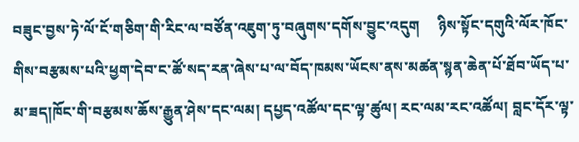བཟུང་བྱས་ཏེ་ལོ་ངོ་གཅིག་གི་རིང་ལ་བཙོན་འཇུག་ཏུ་བཞུགས་དགོས་བྱུང་འདུག     ཉིས་སྟོང་དགུའི་ལོར་ཁོང་གིས་བརྩམས་པའི་ཕྱག་དེབ་ང་ཚོ་སད་རན་ཞེས་པ་ལ་བོད་ཁམས་ཡོངས་ནས་མཚན་སྙན་ཆེན་པོ་ཐོབ་ཡོད་པ་མ་ཟད།ཁོང་གི་བརྩམས་ཆོས་རྒྱུན་ཤེས་དང་ལམ། དཔྱད་འཚོལ་དང་ལྟ་ཚུལ། རང་ལམ་རང་འཚོལ། བླང་དོར་ལྟ་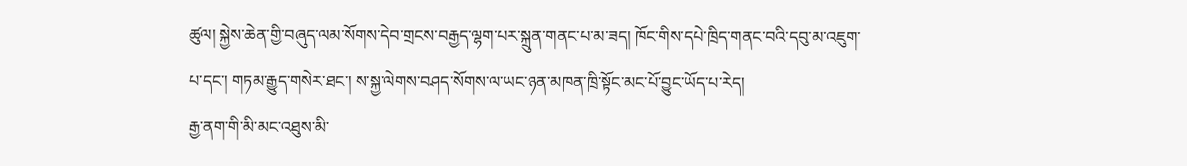ཚུལ། སྐྱེས་ཆེན་གྱི་བཞུད་ལམ་སོགས་དེབ་གྲངས་བརྒྱད་ལྷག་པར་སྐྲུན་གནང་པ་མ་ཟད། ཁོང་གིས་དཔེ་ཁྲིད་གནང་བའི་དབུ་མ་འཇུག་པ་དང་། གཏམ་རྒྱུད་གསེར་ཐང་། ས་སྐྱ་ལེགས་བཤད་སོགས་ལ་ཡང་ཉན་མཁན་ཁྲི་སྟོང་མང་པོ་བྱུང་ཡོད་པ་རེད།
རྒྱ་ནག་གི་མི་མང་འཐུས་མི་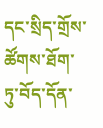དང་སྲིད་གྲོས་ཚོགས་ཐོག་ཏུ་བོད་དོན་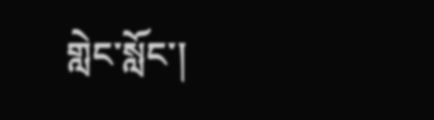གླེང་སློང་།